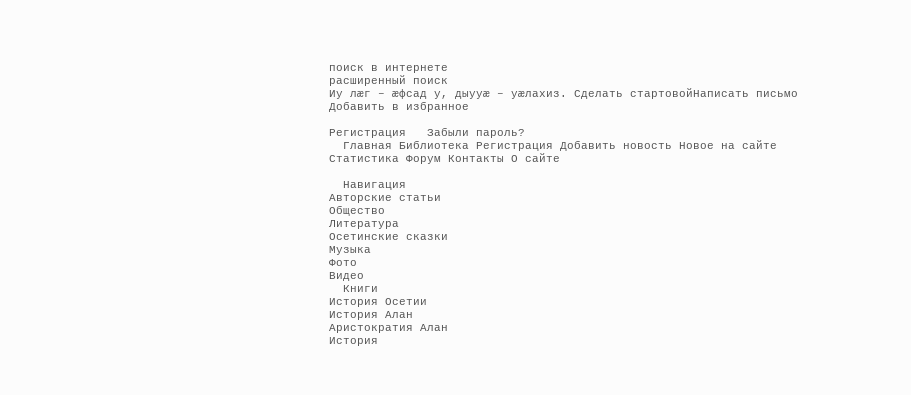поиск в интернете
расширенный поиск
Иу лæг – æфсад у, дыууæ – уæлахиз. Сделать стартовойНаписать письмо Добавить в избранное

Регистрация   Забыли пароль?
  Главная Библиотека Регистрация Добавить новость Новое на сайте Статистика Форум Контакты О сайте

  Навигация
Авторские статьи
Общество
Литература
Осетинские сказки
Музыка
Фото
Видео
  Книги
История Осетии
История Алан
Аристократия Алан
История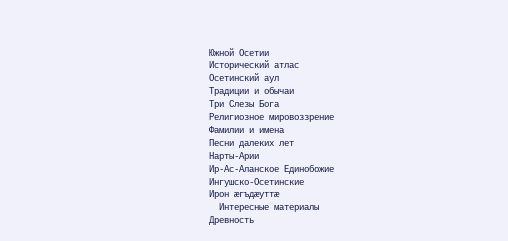Южной Осетии
Исторический атлас
Осетинский аул
Традиции и обычаи
Три Слезы Бога
Религиозное мировоззрение
Фамилии и имена
Песни далеких лет
Нарты-Арии
Ир-Ас-Аланское Единобожие
Ингушско-Осетинские
Ирон æгъдæуттæ
  Интересные материалы
Древность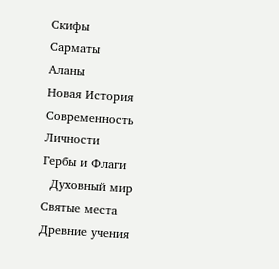Скифы
Сарматы
Аланы
Новая История
Современность
Личности
Гербы и Флаги
  Духовный мир
Святые места
Древние учения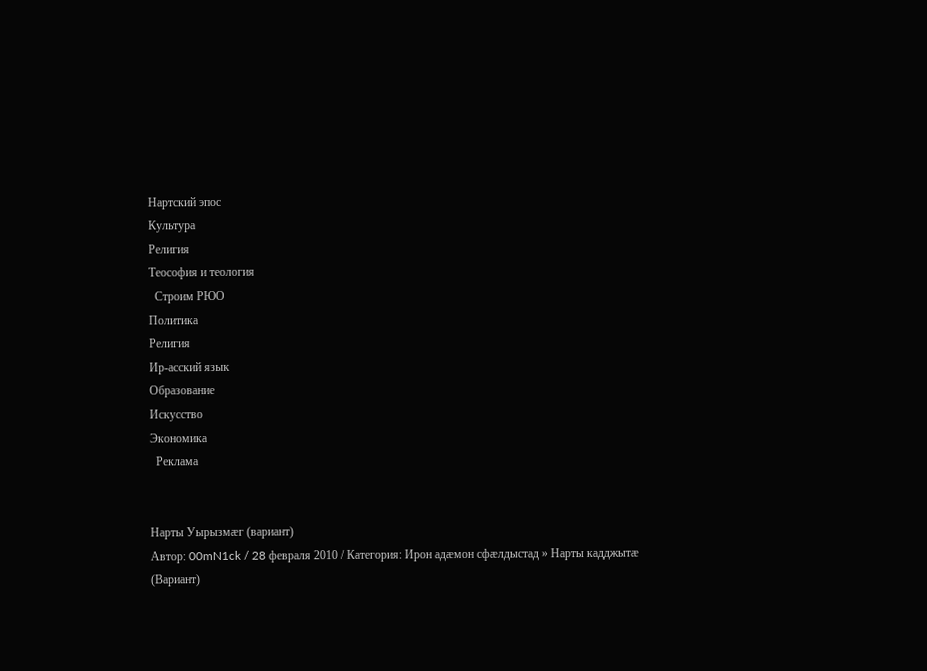Нартский эпос
Культура
Религия
Теософия и теология
  Строим РЮО
Политика
Религия
Ир-асский язык
Образование
Искусство
Экономика
  Реклама


Нарты Уырызмæг (вариант)
Автор: 00mN1ck / 28 февраля 2010 / Категория: Ирон адæмон сфæлдыстад » Нарты кадджытæ
(Вариант)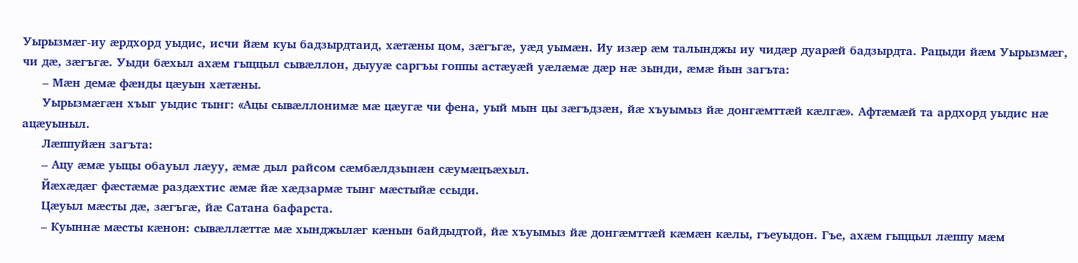Уырызмæг-иу æрдхорд уыдис, исчи йæм куы бадзырдтаид, хæтæны цом, зæгъгæ, уæд уымæн. Иу изæр æм талынджы иу чидæр дуарæй бадзырдта. Рацыди йæм Уырызмæг, чи дæ, зæгъгæ. Уыди бæхыл ахæм гыццыл сывæллон, дыууæ саргъы гоппы астæуæй уæлæмæ дæр нæ зынди, æмæ йын загъта:
     – Мæн демæ фæнды цæуын хæтæны.
     Уырызмæгæн хъыг уыдис тынг: «Ацы сывæллонимæ мæ цæугæ чи фена, уый мын цы зæгъдзæн, йæ хъуымыз йæ донгæмттæй кæлгæ». Афтæмæй та ардхорд уыдис нæ ацæуыныл.
     Лæппуйæн загъта:
     – Ацу æмæ уыцы обауыл лæуу, æмæ дыл райсом сæмбæлдзынæн сæумæцъæхыл.
     Йæхæдæг фæстæмæ раздæхтис æмæ йæ хæдзармæ тынг мæстыйæ ссыди.
     Цæуыл мæсты дæ, зæгъгæ, йæ Сатана бафарста.
     – Куыннæ мæсты кæнон: сывæллæттæ мæ хынджылæг кæнын байдыдтой, йæ хъуымыз йæ донгæмттæй кæмæн кæлы, гъеуыдон. Гъе, ахæм гыццыл лæппу мæм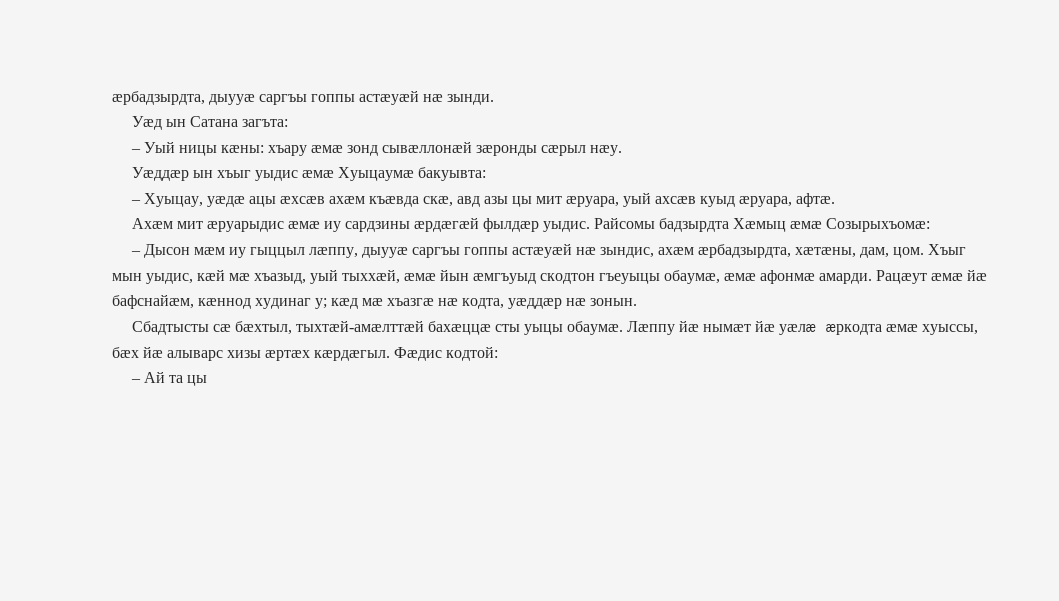æрбадзырдта, дыууæ саргъы гоппы астæуæй нæ зынди.
     Уæд ын Сатана загъта:
     – Уый ницы кæны: хъару æмæ зонд сывæллонæй зæронды сæрыл нæу.
     Уæддæр ын хъыг уыдис æмæ Хуыцаумæ бакуывта:
     – Хуыцау, уæдæ ацы æхсæв ахæм къæвда скæ, авд азы цы мит æруара, уый ахсæв куыд æруара, афтæ.
     Ахæм мит æруарыдис æмæ иу сардзины æрдæгæй фылдæр уыдис. Райсомы бадзырдта Хæмыц æмæ Созырыхъомæ:
     – Дысон мæм иу гыццыл лæппу, дыууæ саргъы гоппы астæуæй нæ зындис, ахæм æрбадзырдта, хæтæны, дам, цом. Хъыг мын уыдис, кæй мæ хъазыд, уый тыххæй, æмæ йын æмгъуыд скодтон гъеуыцы обаумæ, æмæ афонмæ амарди. Рацæут æмæ йæ бафснайæм, кæннод худинаг у; кæд мæ хъазгæ нæ кодта, уæддæр нæ зонын.
     Сбадтысты сæ бæхтыл, тыхтæй-амæлттæй бахæццæ сты уыцы обаумæ. Лæппу йæ нымæт йæ уæлæ æркодта æмæ хуыссы, бæх йæ алыварс хизы æртæх кæрдæгыл. Фæдис кодтой:
     – Ай та цы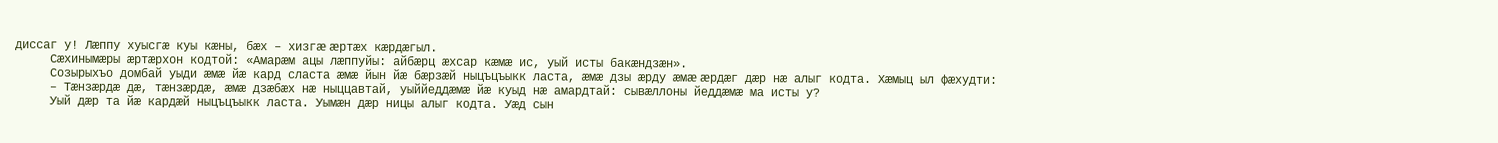диссаг у! Лæппу хуысгæ куы кæны, бæх – хизгæ æртæх кæрдæгыл.
     Сæхинымæры æртæрхон кодтой: «Амарæм ацы лæппуйы: айбæрц æхсар кæмæ ис, уый исты бакæндзæн».
     Созырыхъо домбай уыди æмæ йæ кард сласта æмæ йын йæ бæрзæй ныцъцъыкк ласта, æмæ дзы æрду æмæ æрдæг дæр нæ алыг кодта. Хæмыц ыл фæхудти:
     – Тæнзæрдæ дæ, тæнзæрдæ, æмæ дзæбæх нæ ныццавтай, уыййеддæмæ йæ куыд нæ амардтай: сывæллоны йеддæмæ ма исты у?
     Уый дæр та йæ кардæй ныцъцъыкк ласта. Уымæн дæр ницы алыг кодта. Уæд сын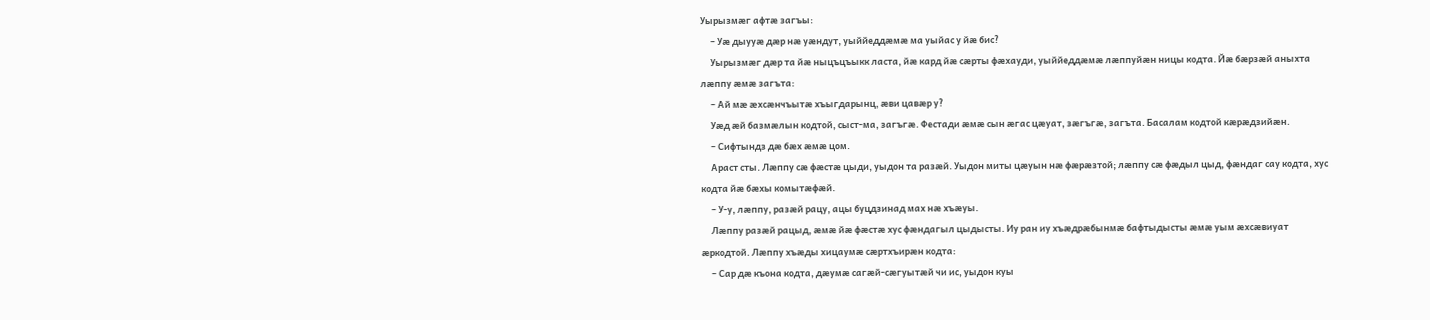Уырызмæг афтæ загъы:
     – Уæ дыууæ дæр нæ уæндут, уыййеддæмæ ма уыйас у йæ бис?
     Уырызмæг дæр та йæ ныцъцъыкк ласта, йæ кард йæ сæрты фæхауди, уыййеддæмæ лæппуйæн ницы кодта. Йæ бæрзæй аныхта лæппу æмæ загъта:
     – Ай мæ æхсæнчъытæ хъыгдарынц, æви цавæр у?
     Уæд æй базмæлын кодтой, сыст-ма, загъгæ. Фестади æмæ сын æгас цæуат, зæгъгæ, загъта. Басалам кодтой кæрæдзийæн.
     – Сифтындз дæ бæх æмæ цом.
     Араст сты. Лæппу сæ фæстæ цыди, уыдон та разæй. Уыдон миты цæуын нæ фæрæзтой; лæппу сæ фæдыл цыд, фæндаг сау кодта, хус кодта йæ бæхы комытæфæй.
     – У-у, лæппу, разæй рацу, ацы буцдзинад мах нæ хъæуы.
     Лæппу разæй рацыд, æмæ йæ фæстæ хус фæндагыл цыдысты. Иу ран иу хъæдрæбынмæ бафтыдысты æмæ уым æхсæвиуат æркодтой. Лæппу хъæды хицаумæ сæртхъирæн кодта:
     – Сар дæ къона кодта, дæумæ сагæй-сæгуытæй чи ис, уыдон куы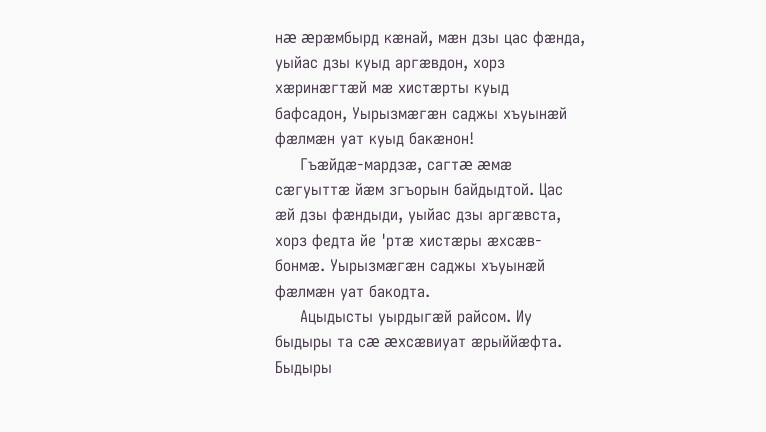нæ æрæмбырд кæнай, мæн дзы цас фæнда, уыйас дзы куыд аргæвдон, хорз хæринæгтæй мæ хистæрты куыд бафсадон, Уырызмæгæн саджы хъуынæй фæлмæн уат куыд бакæнон!
     Гъæйдæ-мардзæ, сагтæ æмæ сæгуыттæ йæм згъорын байдыдтой. Цас æй дзы фæндыди, уыйас дзы аргæвста, хорз федта йе 'ртæ хистæры æхсæв-бонмæ. Уырызмæгæн саджы хъуынæй фæлмæн уат бакодта.
     Ацыдысты уырдыгæй райсом. Иу быдыры та сæ æхсæвиуат æрыййæфта. Быдыры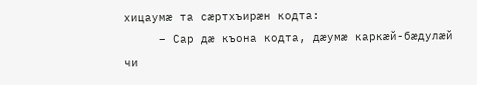хицаумæ та сæртхъирæн кодта:
     – Сар дæ къона кодта, дæумæ каркæй-бæдулæй чи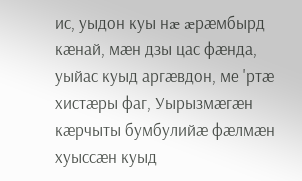ис, уыдон куы нæ æрæмбырд кæнай, мæн дзы цас фæнда, уыйас куыд аргæвдон, ме 'ртæ хистæры фаг, Уырызмæгæн кæрчыты бумбулийæ фæлмæн хуыссæн куыд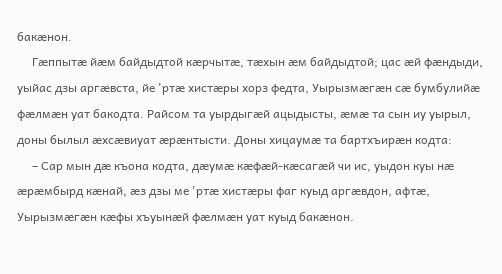бакæнон.
     Гæппытæ йæм байдыдтой кæрчытæ, тæхын æм байдыдтой; цас æй фæндыди, уыйас дзы аргæвста, йе 'ртæ хистæры хорз федта, Уырызмæгæн сæ бумбулийæ фæлмæн уат бакодта. Райсом та уырдыгæй ацыдысты, æмæ та сын иу уырыл, доны былыл æхсæвиуат æрæнтысти. Доны хицаумæ та бартхъирæн кодта:
     – Сар мын дæ къона кодта, дæумæ кæфæй-кæсагæй чи ис, уыдон куы нæ æрæмбырд кæнай, æз дзы ме 'ртæ хистæры фаг куыд аргæвдон, афтæ, Уырызмæгæн кæфы хъуынæй фæлмæн уат куыд бакæнон.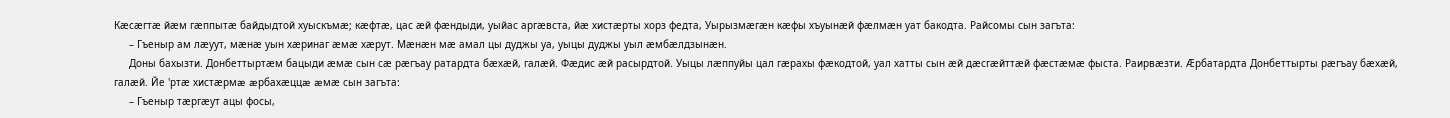Кæсæгтæ йæм гæппытæ байдыдтой хуыскъмæ; кæфтæ, цас æй фæндыди, уыйас аргæвста, йæ хистæрты хорз федта, Уырызмæгæн кæфы хъуынæй фæлмæн уат бакодта. Райсомы сын загъта:
     – Гъеныр ам лæуут, мæнæ уын хæринаг æмæ хæрут. Мæнæн мæ амал цы дуджы уа, уыцы дуджы уыл æмбæлдзынæн.
     Доны бахызти. Донбеттыртæм бацыди æмæ сын сæ рæгъау ратардта бæхæй, галæй. Фæдис æй расырдтой. Уыцы лæппуйы цал гæрахы фæкодтой, уал хатты сын æй дæсгæйттæй фæстæмæ фыста. Раирвæзти. Æрбатардта Донбеттырты рæгъау бæхæй, галæй. Йе 'ртæ хистæрмæ æрбахæццæ æмæ сын загъта:
     – Гъеныр тæргæут ацы фосы,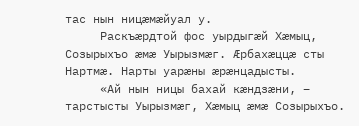тас нын ницæмæйуал у.
     Раскъæрдтой фос уырдыгæй Хæмыц, Созырыхъо æмæ Уырызмæг. Æрбахæццæ сты Нартмæ. Нарты уарæны æрæнцадысты.
     «Ай нын ницы бахай кæндзæни, – тарстысты Уырызмæг, Хæмыц æмæ Созырыхъо.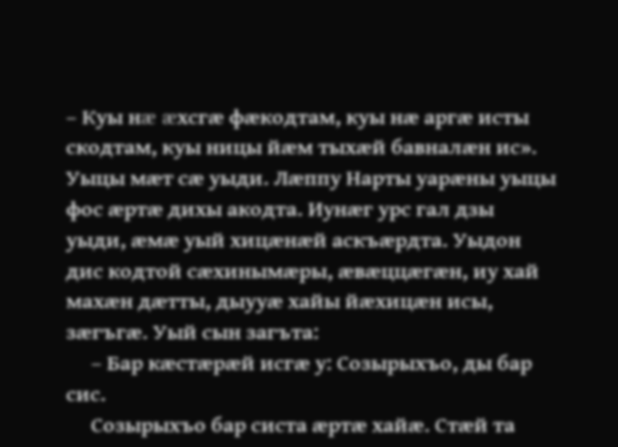– Куы нæ æхсгæ фæкодтам, куы нæ аргæ исты скодтам, куы ницы йæм тыхæй бавналæн ис». Уыцы мæт сæ уыди. Лæппу Нарты уарæны уыцы фос æртæ дихы акодта. Иунæг урс гал дзы уыди, æмæ уый хицæнæй аскъæрдта. Уыдон дис кодтой сæхинымæры, æвæццæгæн, иу хай махæн дæтты, дыууæ хайы йæхицæн исы, зæгъгæ. Уый сын загъта:
     – Бар кæстæрæй исгæ у: Созырыхъо, ды бар сис.
     Созырыхъо бар систа æртæ хайæ. Стæй та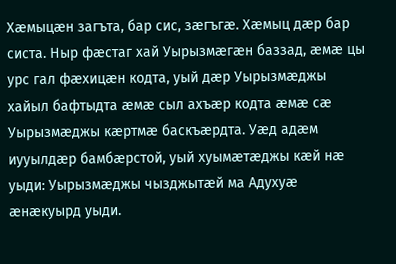Хæмыцæн загъта, бар сис, зæгъгæ. Хæмыц дæр бар систа. Ныр фæстаг хай Уырызмæгæн баззад, æмæ цы урс гал фæхицæн кодта, уый дæр Уырызмæджы хайыл бафтыдта æмæ сыл ахъæр кодта æмæ сæ Уырызмæджы кæртмæ баскъæрдта. Уæд адæм иууылдæр бамбæрстой, уый хуымæтæджы кæй нæ уыди: Уырызмæджы чызджытæй ма Адухуæ æнæкуырд уыди.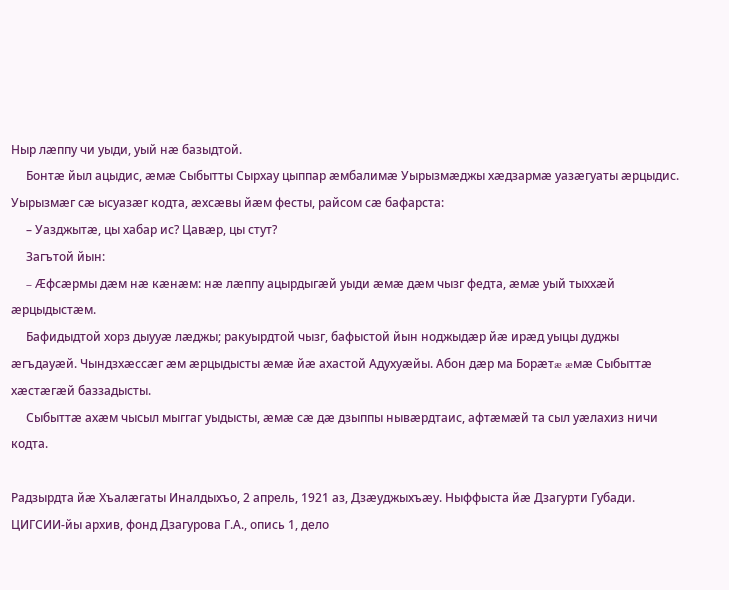Ныр лæппу чи уыди, уый нæ базыдтой.
     Бонтæ йыл ацыдис, æмæ Сыбытты Сырхау цыппар æмбалимæ Уырызмæджы хæдзармæ уазæгуаты æрцыдис. Уырызмæг сæ ысуазæг кодта, æхсæвы йæм фесты, райсом сæ бафарста:
     – Уазджытæ, цы хабар ис? Цавæр, цы стут?
     Загътой йын:
     – Æфсæрмы дæм нæ кæнæм: нæ лæппу ацырдыгæй уыди æмæ дæм чызг федта, æмæ уый тыххæй æрцыдыстæм.
     Бафидыдтой хорз дыууæ лæджы; ракуырдтой чызг, бафыстой йын ноджыдæр йæ ирæд уыцы дуджы æгъдауæй. Чындзхæссæг æм æрцыдысты æмæ йæ ахастой Адухуæйы. Абон дæр ма Борæтæ æмæ Сыбыттæ хæстæгæй баззадысты.
     Сыбыттæ ахæм чысыл мыггаг уыдысты, æмæ сæ дæ дзыппы нывæрдтаис, афтæмæй та сыл уæлахиз ничи кодта.

Радзырдта йæ Хъалæгаты Иналдыхъо, 2 апрель, 1921 аз, Дзæуджыхъæу. Ныффыста йæ Дзагурти Губади.
ЦИГСИИ-йы архив, фонд Дзагурова Г.А., опись 1, дело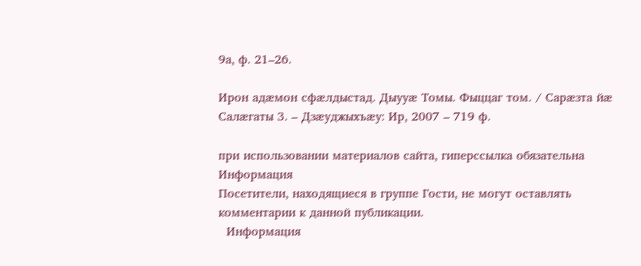9а, ф. 21–26.

Ирон адæмон сфæлдыстад. Дыууæ Томы. Фыццаг том. / Сарæзта йæ Салæгаты З. – Дзæуджыхъæу: Ир, 2007 – 719 ф.

при использовании материалов сайта, гиперссылка обязательна
Информация
Посетители, находящиеся в группе Гости, не могут оставлять комментарии к данной публикации.
  Информация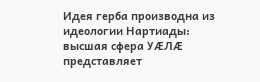Идея герба производна из идеологии Нартиады: высшая сфера УÆЛÆ представляет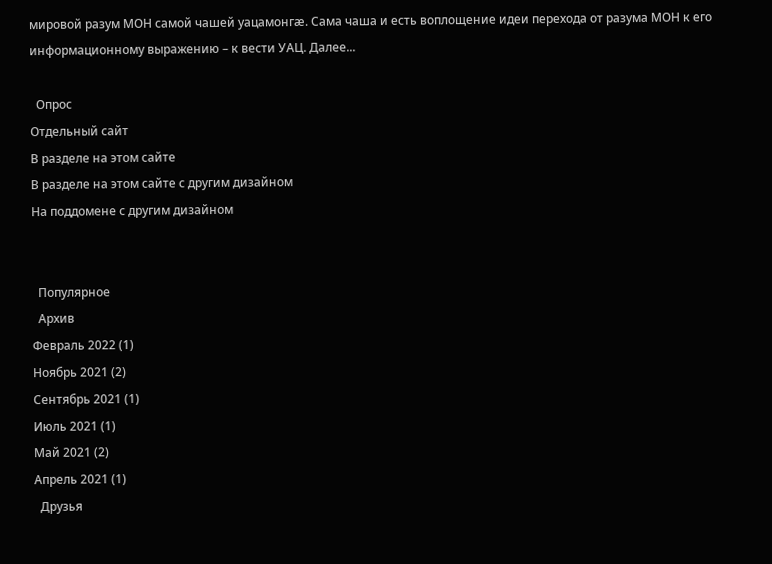мировой разум МОН самой чашей уацамонгæ. Сама чаша и есть воплощение идеи перехода от разума МОН к его информационному выражению – к вести УАЦ. Далее...

  Опрос
Отдельный сайт
В разделе на этом сайте
В разделе на этом сайте с другим дизайном
На поддомене с другим дизайном


  Популярное
  Архив
Февраль 2022 (1)
Ноябрь 2021 (2)
Сентябрь 2021 (1)
Июль 2021 (1)
Май 2021 (2)
Апрель 2021 (1)
  Друзья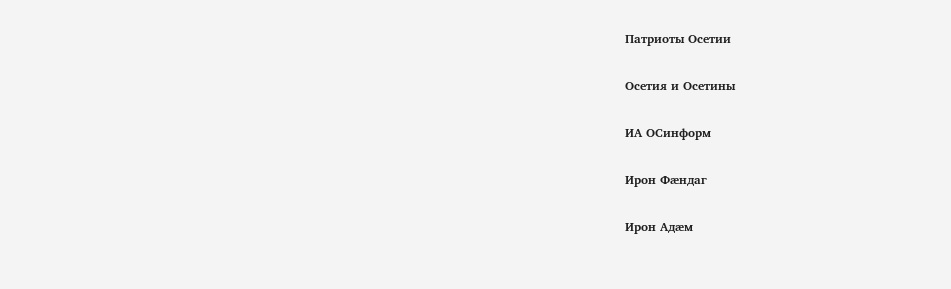Патриоты Осетии

Осетия и Осетины

ИА ОСинформ

Ирон Фæндаг

Ирон Адæм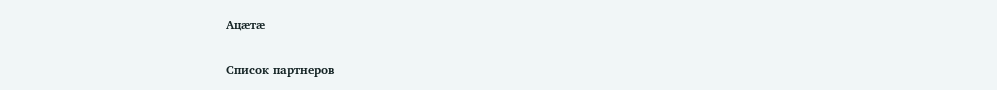Ацæтæ

Список партнеров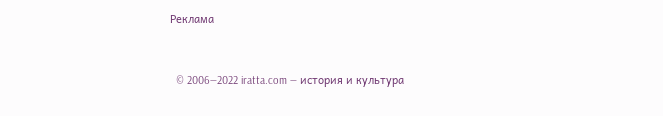Реклама


  © 2006—2022 iratta.com — история и культура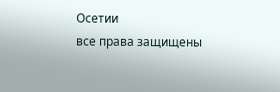Осетии
все права защищены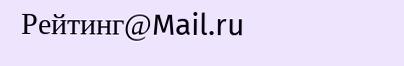Рейтинг@Mail.ru